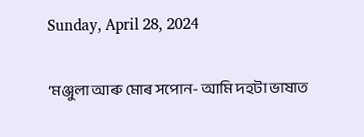Sunday, April 28, 2024

‘মঞ্জুলা আৰু মোৰ সপোন- আমি দহটা ভাষাত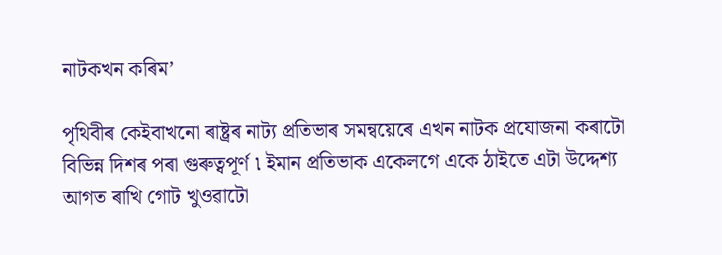নাটকখন কৰিম’

পৃথিবীৰ কেইবাখনো ৰাষ্ট্ৰৰ নাট্য প্ৰতিভাৰ সমন্বয়েৰে এখন নাটক প্ৰযোজনা কৰাটো বিভিন্ন দিশৰ পৰা গুৰুত্বপূৰ্ণ ৷ ইমান প্ৰতিভাক একেলগে একে ঠাইতে এটা উদ্দেশ্য আগত ৰাখি গোট খুওৱাটো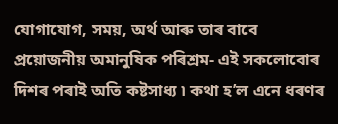যোগাযোগ, সময়, অৰ্থ আৰু তাৰ বাবে প্ৰয়োজনীয় অমানুষিক পৰিশ্ৰম- এই সকলোবোৰ দিশৰ পৰাই অতি কষ্টসাধ্য ৷ কথা হ’ল এনে ধৰণৰ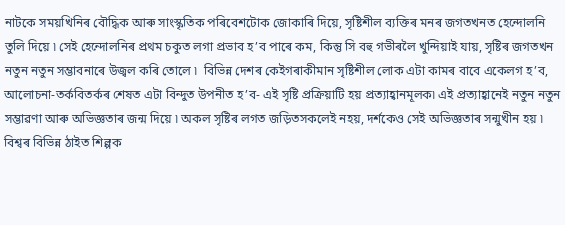নাটকে সময়খিনিৰ বৌদ্ধিক আৰু সাংস্কৃতিক পৰিবেশটোক জোকাৰি দিয়ে, সৃষ্টিশীল ব্যক্তিৰ মনৰ জগতখনত হেন্দোলনি তুলি দিয়ে ৷ সেই হেন্দোলনিৰ প্ৰথম চকুত লগা প্ৰভাব হ’ব পাৰে কম, কিন্তু সি বহু গভীৰলৈ খুন্দিয়াই যায়, সৃষ্টিৰ জগতখন নতুন নতুন সম্ভাবনাৰে উজ্বল কৰি তোলে ৷  বিভিন্ন দেশৰ কেইগৰাকীমান সৃষ্টিশীল লোক এটা কামৰ বাবে একেলগ হ’ব, আলোচনা-তৰ্কবিতৰ্কৰ শেষত এটা বিন্দুত উপনীত হ’ব- এই সৃষ্টি প্ৰক্ৰিয়াটি হয় প্ৰত্যাহ্বানমূলক৷ এই প্ৰত্যাহ্বানেই নতুন নতুন সম্ভাৱণা আৰু অভিজ্ঞতাৰ জন্ম দিয়ে ৷ অকল সৃষ্টিৰ লগত জড়িতসকলেই নহয়, দৰ্শকেও সেই অভিজ্ঞতাৰ সন্মুখীন হয় ৷ বিশ্বৰ বিভিন্ন ঠাইত শিল্পক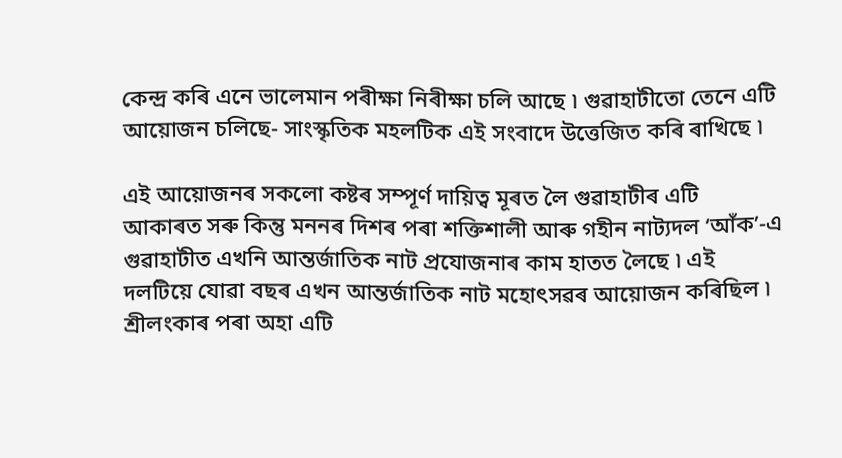কেন্দ্ৰ কৰি এনে ভালেমান পৰীক্ষা নিৰীক্ষা চলি আছে ৷ গুৱাহাটীতো তেনে এটি আয়োজন চলিছে- সাংস্কৃতিক মহলটিক এই সংবাদে উত্তেজিত কৰি ৰাখিছে ৷

এই আয়োজনৰ সকলো কষ্টৰ সম্পূৰ্ণ দায়িত্ব মূৰত লৈ গুৱাহাটীৰ এটি আকাৰত সৰু কিন্তু মননৰ দিশৰ পৰা শক্তিশালী আৰু গহীন নাট্যদল ‘আঁক’-এ গুৱাহাটীত এখনি আন্তৰ্জাতিক নাট প্ৰযোজনাৰ কাম হাতত লৈছে ৷ এই দলটিয়ে যোৱা বছৰ এখন আন্তৰ্জাতিক নাট মহোৎসৱৰ আয়োজন কৰিছিল ৷ শ্ৰীলংকাৰ পৰা অহা এটি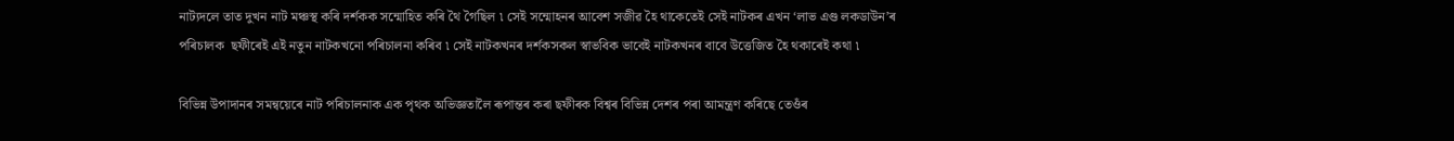নাট্যদলে তাত দুখন নাট মঞ্চস্থ কৰি দৰ্শকক সন্মোহিত কৰি থৈ গৈছিল ৷ সেই সন্মোহনৰ আবেশ সজীৱ হৈ থাকেতেই সেই নাটকৰ এখন ‘লাভ এণ্ড লকডাউন’ৰ পৰিচালক  ছফীৰেই এই নতুন নাটকখনো পৰিচালনা কৰিব ৷ সেই নাটকখনৰ দৰ্শকসকল স্বাভবিক ভাবেই নাটকখনৰ বাবে উত্তেজিত হৈ থকাৰেই কথা ৷

বিভিন্ন উপাদানৰ সমন্বয়েৰে নাট পৰিচালনাক এক পৃথক অভিজ্ঞতালৈ ৰূপান্তৰ কৰা ছফীৰক বিশ্বৰ বিভিন্ন দেশৰ পৰা আমন্ত্ৰণ কৰিছে তেওঁৰ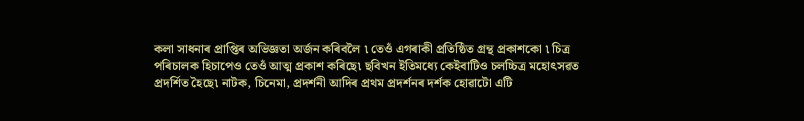কলা সাধনাৰ প্ৰাপ্তিৰ অভিজ্ঞতা অৰ্জন কৰিবলৈ ৷ তেওঁ এগৰাকী প্ৰতিষ্ঠিত গ্ৰন্থ প্ৰকাশকো ৷ চিত্ৰ পৰিচালক হিচাপেও তেওঁ আত্ম প্ৰকাশ কৰিছে৷ ছবিখন ইতিমধ্যে কেইবাটিও চলচ্চিত্ৰ মহোৎসৱত প্ৰদৰ্শিত হৈছে৷ নাটক, চিনেমা, প্ৰদৰ্শনী আদিৰ প্ৰথম প্ৰদৰ্শনৰ দৰ্শক হোৱাটো এটি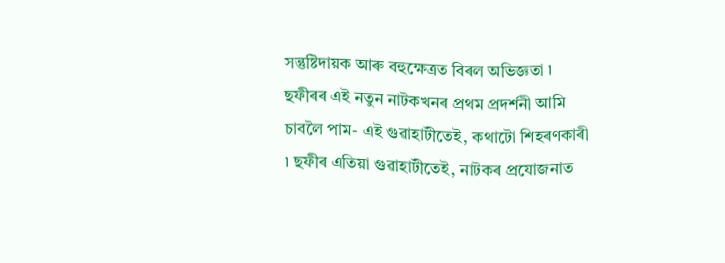সন্তুষ্টিদায়ক আৰু বহুক্ষেত্ৰত বিৰল অভিজ্ঞতা ৷ ছফীৰৰ এই নতুন নাটকখনৰ প্ৰথম প্ৰদৰ্শনী আমি চাবলৈ পাম- এই গুৱাহাটীতেই, কথাটো শিহৰণকাৰী ৷ ছফীৰ এতিয়া গুৱাহাটীতেই, নাটকৰ প্ৰযোজনাত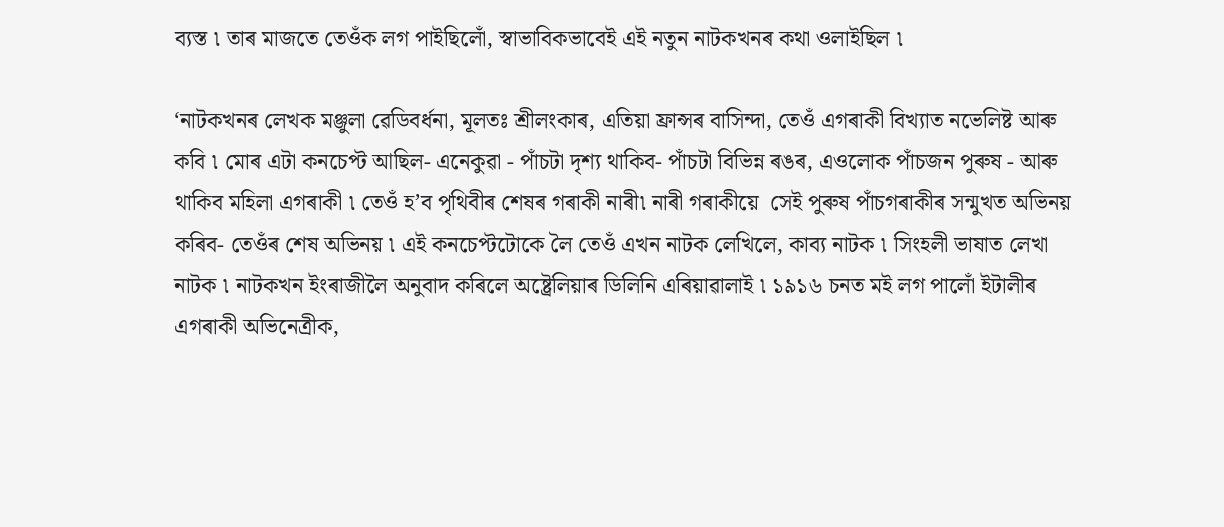ব্যস্ত ৷ তাৰ মাজতে তেওঁক লগ পাইছিলোঁ, স্বাভাবিকভাবেই এই নতুন নাটকখনৰ কথা ওলাইছিল ৷

‘নাটকখনৰ লেখক মঞ্জুলা ৱেডিবৰ্ধনা, মূলতঃ শ্ৰীলংকাৰ, এতিয়া ফ্ৰান্সৰ বাসিন্দা, তেওঁ এগৰাকী বিখ্যাত নভেলিষ্ট আৰু কবি ৷ মোৰ এটা কনচেপ্ট আছিল- এনেকুৱা - পাঁচটা দৃশ্য থাকিব- পাঁচটা বিভিন্ন ৰঙৰ, এওলোক পাঁচজন পুৰুষ - আৰু থাকিব মহিলা এগৰাকী ৷ তেওঁ হ’ব পৃথিবীৰ শেষৰ গৰাকী নাৰী৷ নাৰী গৰাকীয়ে  সেই পুৰুষ পাঁচগৰাকীৰ সন্মুখত অভিনয় কৰিব- তেওঁৰ শেষ অভিনয় ৷ এই কনচেপ্টটোকে লৈ তেওঁ এখন নাটক লেখিলে, কাব্য নাটক ৷ সিংহলী ভাষাত লেখা নাটক ৷ নাটকখন ইংৰাজীলৈ অনুবাদ কৰিলে অষ্ট্ৰেলিয়াৰ ডিলিনি এৰিয়াৱালাই ৷ ১৯১৬ চনত মই লগ পালোঁ ইটালীৰ এগৰাকী অভিনেত্ৰীক,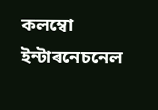কলম্বো ইন্টাৰনেচনেল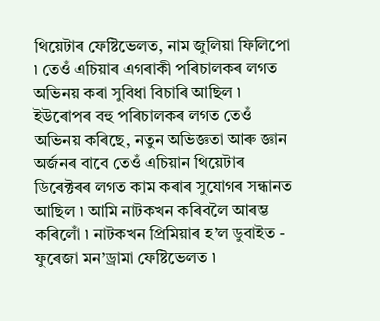থিয়েটাৰ ফেষ্টিভেলত, নাম জুলিয়া ফিলিপো ৷ তেওঁ এচিয়াৰ এগৰাকী পৰিচালকৰ লগত অভিনয় কৰা সুবিধা বিচাৰি আছিল ৷  ইউৰোপৰ বহু পৰিচালকৰ লগত তেওঁ অভিনয় কৰিছে, নতুন অভিজ্ঞতা আৰু জ্ঞান অৰ্জনৰ বাবে তেওঁ এচিয়ান থিয়েটাৰ ডিৰেক্টৰৰ লগত কাম কৰাৰ সুযোগৰ সন্ধানত আছিল ৷ আমি নাটকখন কৰিবলৈ আৰম্ভ কৰিলোঁ ৷ নাটকখন প্ৰিমিয়াৰ হ’ল ডুবাইত - ফুৰেজা মন’ড্ৰামা ফেষ্টিভেলত ৷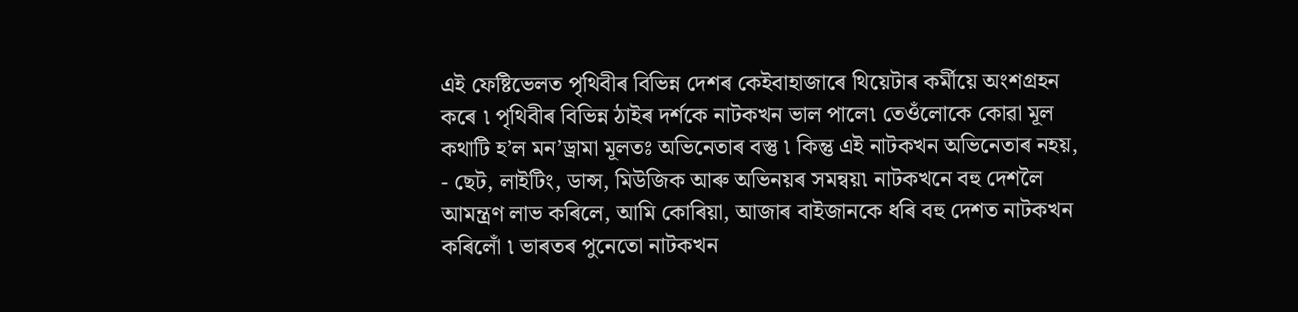এই ফেষ্টিভেলত পৃথিবীৰ বিভিন্ন দেশৰ কেইবাহাজাৰে থিয়েটাৰ কৰ্মীয়ে অংশগ্ৰহন কৰে ৷ পৃথিবীৰ বিভিন্ন ঠাইৰ দৰ্শকে নাটকখন ভাল পালে৷ তেওঁলোকে কোৱা মূল কথাটি হ’ল মন’ড্ৰামা মূলতঃ অভিনেতাৰ বস্তু ৷ কিন্তু এই নাটকখন অভিনেতাৰ নহয়, - ছেট, লাইটিং, ডান্স, মিউজিক আৰু অভিনয়ৰ সমন্বয়৷ নাটকখনে বহু দেশলৈ  আমন্ত্ৰণ লাভ কৰিলে, আমি কোৰিয়া, আজাৰ বাইজানকে ধৰি বহু দেশত নাটকখন কৰিলোঁ ৷ ভাৰতৰ পুনেতো নাটকখন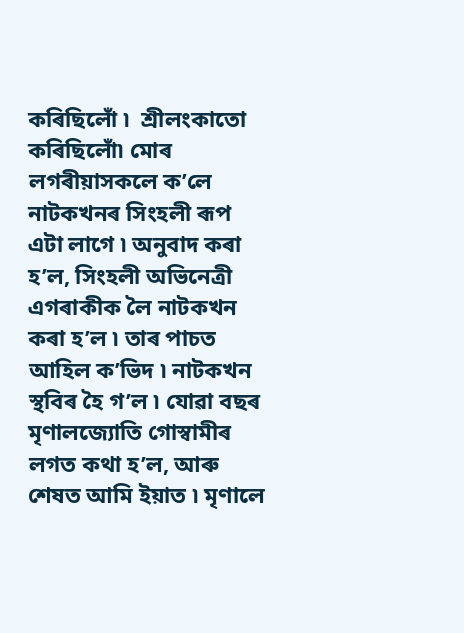কৰিছিলোঁ ৷  শ্ৰীলংকাতো কৰিছিলোঁ৷ মোৰ লগৰীয়াসকলে ক’লে নাটকখনৰ সিংহলী ৰূপ এটা লাগে ৷ অনুবাদ কৰা হ’ল, সিংহলী অভিনেত্ৰী এগৰাকীক লৈ নাটকখন কৰা হ’ল ৷ তাৰ পাচত আহিল ক’ভিদ ৷ নাটকখন স্থবিৰ হৈ গ’ল ৷ যোৱা বছৰ মৃণালজ্যোতি গোস্বামীৰ লগত কথা হ’ল, আৰু শেষত আমি ইয়াত ৷ মৃণালে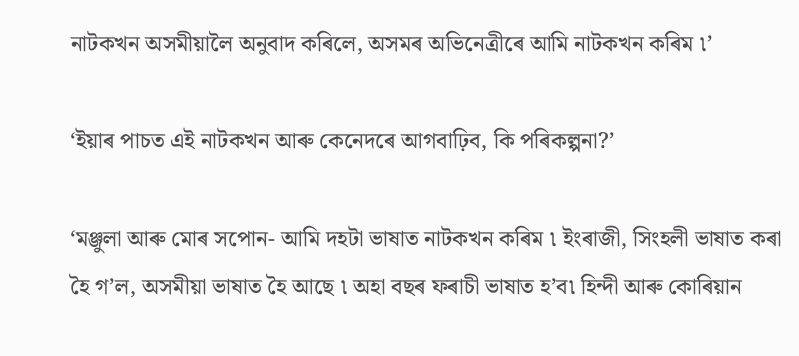নাটকখন অসমীয়ালৈ অনুবাদ কৰিলে, অসমৰ অভিনেত্ৰীৰে আমি নাটকখন কৰিম ৷’

‘ইয়াৰ পাচত এই নাটকখন আৰু কেনেদৰে আগবাঢ়িব, কি পৰিকল্পনা?’

‘মঞ্জুলা আৰু মোৰ সপোন- আমি দহটা ভাষাত নাটকখন কৰিম ৷ ইংৰাজী, সিংহলী ভাষাত কৰা হৈ গ’ল, অসমীয়া ভাষাত হৈ আছে ৷ অহা বছৰ ফৰাচী ভাষাত হ’ব৷ হিন্দী আৰু কোৰিয়ান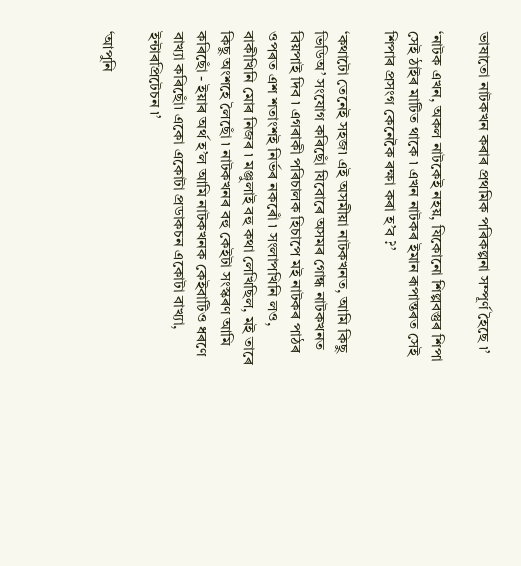ভাষাতো নাটকখন কৰাৰ প্ৰথমিক পৰিকল্পনা সম্পূৰ্ণ হৈছে ৷’

‘নাটক এখন, অকল নাটকেই নহয়, যিকোনো শিল্পবস্তুৰ শিপা সেই ঠাইৰ মাটিত থাকে ৷ এখন নাটকৰ ইমান ৰূপান্তৰত সেই শিপাৰ প্ৰসংগ কেনেকৈ ৰক্ষা কৰা হ’ব ?’

‘কথাটো তেনেই সহজ৷ এই অসমীয়া নাটকখনত, আমি কিছু ভিডিঅ’ সংযোগ কৰিছোঁ যিবোৰে অসমৰ গোন্ধ নাটকখনত বিয়পাই দিব ৷ এগৰাকী পৰিচালক হিচাপে মই নাটকৰ পাঠৰ ওপৰত এশ শতাংশই নিৰ্ভৰ নকৰোঁ ৷ সংলাপখিনি লও, বাকীখিনি মোৰ নিজৰ ৷ মঞ্জুলাই বহু কথা লেখিছিল, মই তাৰে কিছু অংশহে লৈছোঁ ৷ নাটকখনৰ বহু কেইটা সংস্কৰণ আমি কৰিছোঁ - ইয়াৰ অৰ্থ হ’ল আমি নাটকখনক কেইবাটিও ধৰণে বাখ্যা কৰিছোঁ৷ একো একোটা প্ৰডাকচন একোটা বাখ্যা, ইন্টাৰপ্ৰিটেচন ৷’

‘আপুনি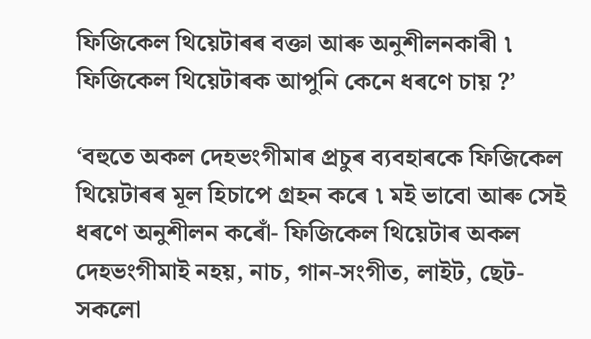ফিজিকেল থিয়েটাৰৰ বক্তা আৰু অনুশীলনকাৰী ৷ ফিজিকেল থিয়েটাৰক আপুনি কেনে ধৰণে চায় ?’

‘বহুতে অকল দেহভংগীমাৰ প্ৰচুৰ ব্যবহাৰকে ফিজিকেল থিয়েটাৰৰ মূল হিচাপে গ্ৰহন কৰে ৷ মই ভাবো আৰু সেই ধৰণে অনুশীলন কৰোঁ- ফিজিকেল থিয়েটাৰ অকল দেহভংগীমাই নহয়, নাচ, গান-সংগীত, লাইট, ছেট- সকলো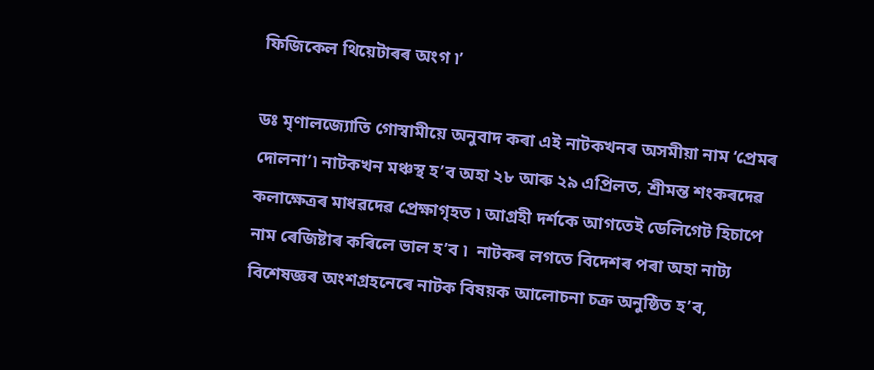ফিজিকেল থিয়েটাৰৰ অংগ ৷’

ডঃ মৃণালজ্যোতি গোস্বামীয়ে অনুবাদ কৰা এই নাটকখনৰ অসমীয়া নাম ‘প্ৰেমৰ দোলনা’৷ নাটকখন মঞ্চস্থ হ’ব অহা ২৮ আৰু ২৯ এপ্ৰিলত, শ্ৰীমন্ত শংকৰদেৱ কলাক্ষেত্ৰৰ মাধৱদেৱ প্ৰেক্ষাগৃহত ৷ আগ্ৰহী দৰ্শকে আগতেই ডেলিগেট হিচাপে নাম ৰেজিষ্টাৰ কৰিলে ভাল হ’ব ৷  নাটকৰ লগতে বিদেশৰ পৰা অহা নাট্য বিশেষজ্ঞৰ অংশগ্ৰহনেৰে নাটক বিষয়ক আলোচনা চক্ৰ অনুষ্ঠিত হ’ব,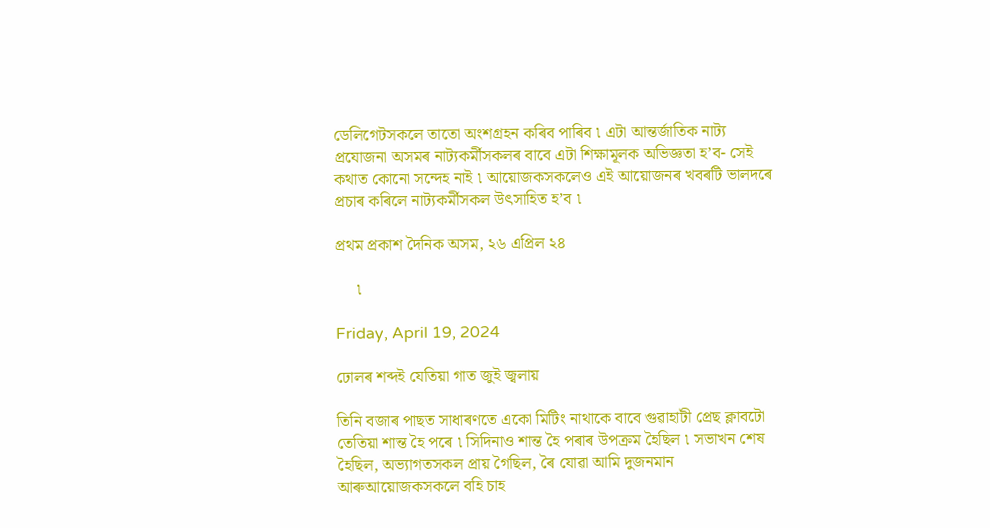ডেলিগেটসকলে তাতো অংশগ্ৰহন কৰিব পাৰিব ৷ এটা আন্তৰ্জাতিক নাট্য প্ৰযোজনা অসমৰ নাট্যকৰ্মীসকলৰ বাবে এটা শিক্ষামূলক অভিজ্ঞতা হ’ব- সেই কথাত কোনো সন্দেহ নাই ৷ আয়োজকসকলেও এই আয়োজনৰ খবৰটি ভালদৰে প্ৰচাৰ কৰিলে নাট্যকৰ্মীসকল উৎসাহিত হ’ব ৷

প্ৰথম প্ৰকাশ দৈনিক অসম, ২৬ এপ্ৰিল ২৪

     ৷

Friday, April 19, 2024

ঢোলৰ শব্দই যেতিয়া গাত জুই জ্বলায়

তিনি বজাৰ পাছত সাধাৰণতে একো মিটিং নাথাকে বাবে গুৱাহাটী প্ৰেছ ক্লাবটো তেতিয়া শান্ত হৈ পৰে ৷ সিদিনাও শান্ত হৈ পৰাৰ উপক্ৰম হৈছিল ৷ সভাখন শেষ হৈছিল, অভ্যাগতসকল প্ৰায় গৈছিল, ৰৈ যোৱা আমি দুজনমান আৰুআয়োজকসকলে বহি চাহ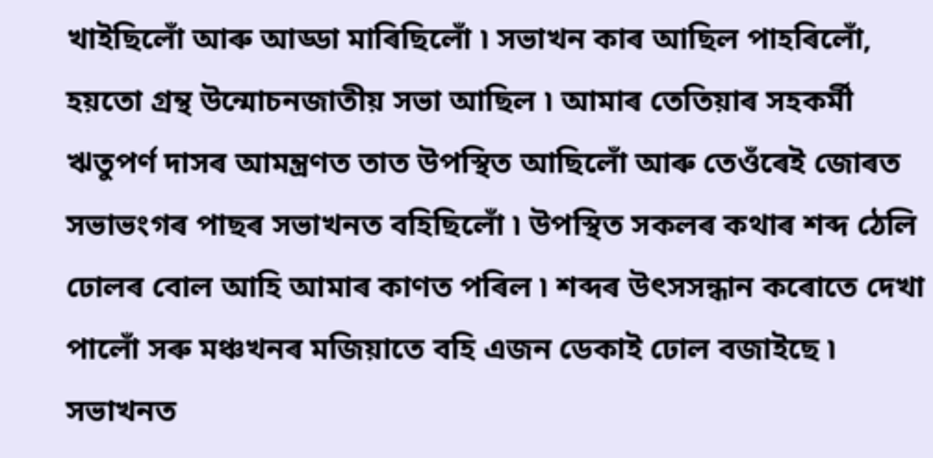খাইছিলোঁ আৰু আড্ডা মাৰিছিলোঁ ৷ সভাখন কাৰ আছিল পাহৰিলোঁ, হয়তো গ্ৰন্থ উন্মোচনজাতীয় সভা আছিল ৷ আমাৰ তেতিয়াৰ সহকৰ্মী ঋতুপৰ্ণ দাসৰ আমন্ত্ৰণত তাত উপস্থিত আছিলোঁ আৰু তেওঁৰেই জোৰত সভাভংগৰ পাছৰ সভাখনত বহিছিলোঁ ৷ উপস্থিত সকলৰ কথাৰ শব্দ ঠেলি ঢোলৰ বোল আহি আমাৰ কাণত পৰিল ৷ শব্দৰ উৎসসন্ধান কৰোতে দেখা পালোঁ সৰু মঞ্চখনৰ মজিয়াতে বহি এজন ডেকাই ঢোল বজাইছে ৷ সভাখনত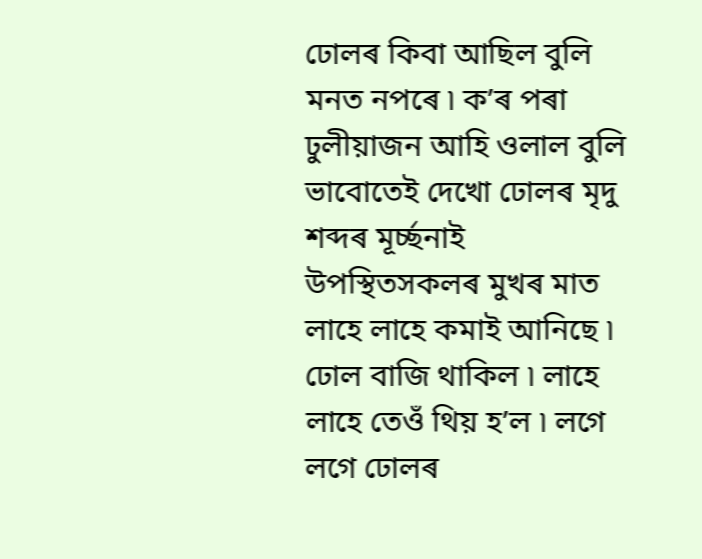ঢোলৰ কিবা আছিল বুলি মনত নপৰে ৷ ক’ৰ পৰা ঢুলীয়াজন আহি ওলাল বুলি ভাবোতেই দেখো ঢোলৰ মৃদু শব্দৰ মূৰ্চ্ছনাই উপস্থিতসকলৰ মুখৰ মাত লাহে লাহে কমাই আনিছে ৷ ঢোল বাজি থাকিল ৷ লাহে লাহে তেওঁ থিয় হ’ল ৷ লগে লগে ঢোলৰ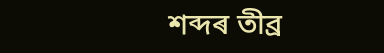শব্দৰ তীব্ৰ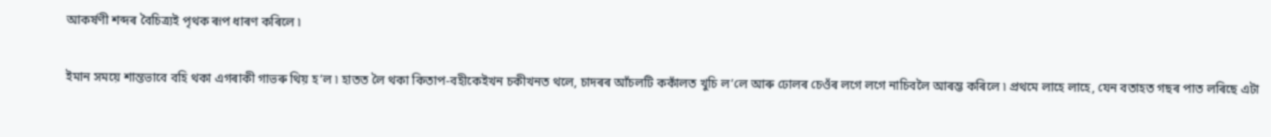আকৰ্ষণী শব্দৰ বৈচিত্ৰ্যই পৃথক ৰূপ ধাৰণ কৰিলে ৷

ইমান সময়ে শান্তভাবে বহি থকা এগৰাকী গাভৰু থিয় হ’ল ৷ হাতত লৈ থকা কিতাপ-বহীকেইখন চকীখনত থলে, চাদৰৰ আঁচলটি ককাঁলত খুচি ল’লে আৰু ঢোলৰ চেওঁৰ লগে লগে নাচিবলৈ আৰম্ভ কৰিলে ৷ প্ৰথমে লাহে লাহে, যেন বতাহত গছৰ পাত লৰিছে এটা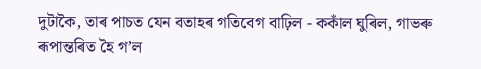দুটাকৈ, তাৰ পাচত যেন বতাহৰ গতিবেগ বাঢ়িল - ককাঁল ঘুৰিল, গাভৰু ৰূপান্তৰিত হৈ গ’ল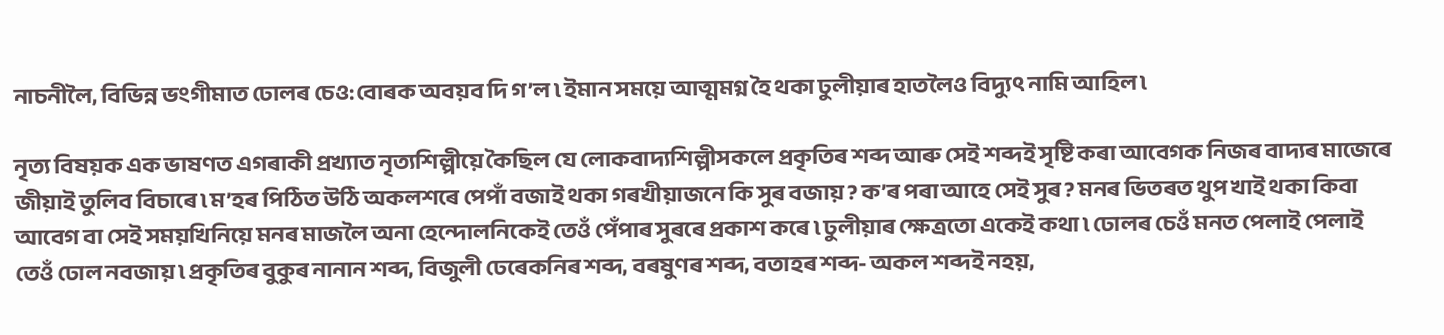নাচনীলৈ, বিভিন্ন ভংগীমাত ঢোলৰ চেও:বোৰক অবয়ব দি গ’ল ৷ ইমান সময়ে আত্মমগ্ন হৈ থকা ঢুলীয়াৰ হাতলৈও বিদ্যুৎ নামি আহিল ৷

নৃত্য বিষয়ক এক ভাষণত এগৰাকী প্ৰখ্যাত নৃত্যশিল্পীয়ে কৈছিল যে লোকবাদ্যশিল্পীসকলে প্ৰকৃতিৰ শব্দ আৰু সেই শব্দই সৃষ্টি কৰা আবেগক নিজৰ বাদ্যৰ মাজেৰে জীয়াই তুলিব বিচাৰে ৷ ম’হৰ পিঠিত উঠি অকলশৰে পেপাঁ বজাই থকা গৰখীয়াজনে কি সুৰ বজায় ? ক’ৰ পৰা আহে সেই সুৰ ? মনৰ ভিতৰত থুপ খাই থকা কিবা আবেগ বা সেই সময়খিনিয়ে মনৰ মাজলৈ অনা হেন্দোলনিকেই তেওঁ পেঁপাৰ সুৰৰে প্ৰকাশ কৰে ৷ ঢুলীয়াৰ ক্ষেত্ৰতো একেই কথা ৷ ঢোলৰ চেওঁ মনত পেলাই পেলাই তেওঁ ঢোল নবজায় ৷ প্ৰকৃতিৰ বুকুৰ নানান শব্দ, বিজুলী ঢেৰেকনিৰ শব্দ, বৰষুণৰ শব্দ, বতাহৰ শব্দ- অকল শব্দই নহয়,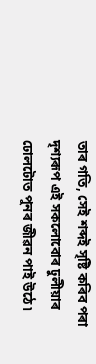তাৰ গতি, সেই শব্দই সৃষ্টি কৰিব পৰা দৃশ্যৰূপ এই সকলোবোৰ ঢুলীয়াৰ ঢোলটোত পুনৰ জীৱন পাই উঠে ৷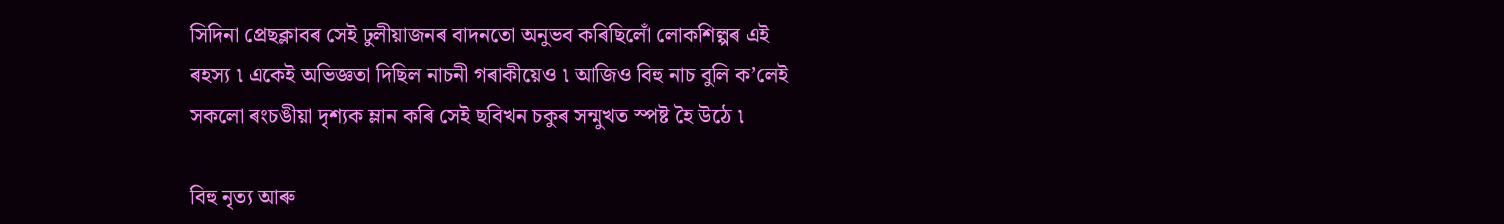সিদিনা প্ৰেছক্লাবৰ সেই ঢুলীয়াজনৰ বাদনতো অনুভব কৰিছিলোঁ লোকশিল্পৰ এই ৰহস্য ৷ একেই অভিজ্ঞতা দিছিল নাচনী গৰাকীয়েও ৷ আজিও বিহু নাচ বুলি ক’লেই সকলো ৰংচঙীয়া দৃশ্যক ম্লান কৰি সেই ছবিখন চকুৰ সন্মুখত স্পষ্ট হৈ উঠে ৷

বিহু নৃত্য আৰু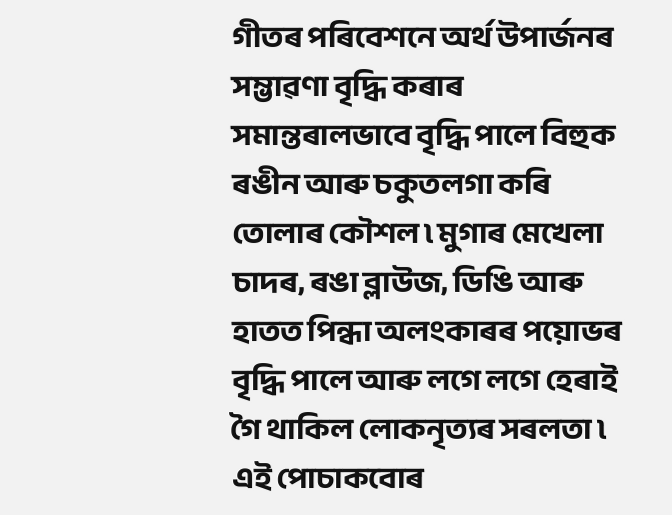গীতৰ পৰিবেশনে অৰ্থ উপাৰ্জনৰ সম্ভাৱণা বৃদ্ধি কৰাৰ সমান্তৰালভাবে বৃদ্ধি পালে বিহুক ৰঙীন আৰু চকুতলগা কৰি তোলাৰ কৌশল ৷ মুগাৰ মেখেলা চাদৰ, ৰঙা ব্লাউজ, ডিঙি আৰু হাতত পিন্ধা অলংকাৰৰ পয়োভৰ বৃদ্ধি পালে আৰু লগে লগে হেৰাই গৈ থাকিল লোকনৃত্যৰ সৰলতা ৷ এই পোচাকবোৰ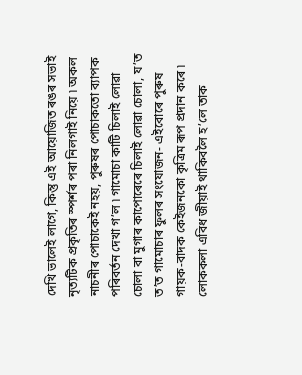দেখি ভালেই লাগে, কিন্তু এই আয়োজিত ৰঙৰ সভাই নৃত্যটিক প্ৰকৃতিৰ স্পৰ্শৰ পৰা নিলগাই নিয়ে ৷ অকল নাচনীৰ পোচাকেই নহয়, পুৰুষৰ পোচাকতো ব্যাপক পৰিবৰ্তন দেখা গ’ল ৷ গামোচা কাটি চিলাই লোৱা চোলা বা মুগাৰ কাপোৰেৰে চিলাই লোৱা চোলা, য’ত ত’ত গামোচাৰ ফুলৰ সংযোজন- এইবোৰে পুৰুষ গায়ক-বাদক কেইজনকো কৃত্ৰিম ৰূপ প্ৰদান কৰে ৷ লোককলা এবিধ জীয়াই থাকিবলৈ হ’লে তাক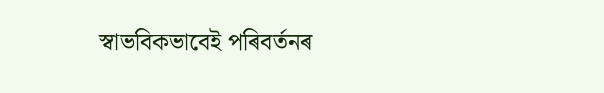স্বাভবিকভাবেই পৰিবৰ্তনৰ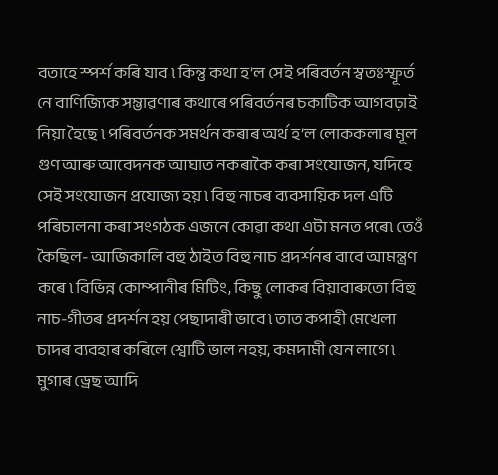বতাহে স্পৰ্শ কৰি যাব ৷ কিন্তু কথা হ’ল সেই পৰিবৰ্তন স্বতঃস্ফূৰ্ত নে বাণিজ্যিক সম্ভাৱণাৰ কথাৰে পৰিবৰ্তনৰ চকাটিক আগবঢ়াই নিয়া হৈছে ৷ পৰিবৰ্তনক সমৰ্থন কৰাৰ অৰ্থ হ’ল লোককলাৰ মূল গুণ আৰু আবেদনক আঘাত নকৰাকৈ কৰা সংযোজন, যদিহে সেই সংযোজন প্ৰযোজ্য হয় ৷ বিহু নাচৰ ব্যবসায়িক দল এটি পৰিচালনা কৰা সংগঠক এজনে কোৱা কথা এটা মনত পৰে৷ তেওঁ কৈছিল- আজিকালি বহু ঠাইত বিহু নাচ প্ৰদৰ্শনৰ বাবে আমন্ত্ৰণ কৰে ৷ বিভিন্ন কোম্পানীৰ মিটিং, কিছু লোকৰ বিয়াবাৰুতো বিহু নাচ-গীতৰ প্ৰদৰ্শন হয় পেছাদাৰী ভাবে ৷ তাত কপাহী মেখেলা চাদৰ ব্যবহাৰ কৰিলে শ্বোটি ভাল নহয়, কমদামী যেন লাগে ৷ মুগাৰ ড্ৰেছ আদি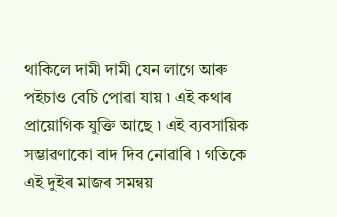থাকিলে দামী দামী যেন লাগে আৰু পইচাও বেচি পোৱা যায় ৷ এই কথাৰ প্ৰায়োগিক যুক্তি আছে ৷ এই ব্যবসায়িক সম্ভাৱণাকো বাদ দিব নোৱাৰি ৷ গতিকে এই দুইৰ মাজৰ সমন্বয়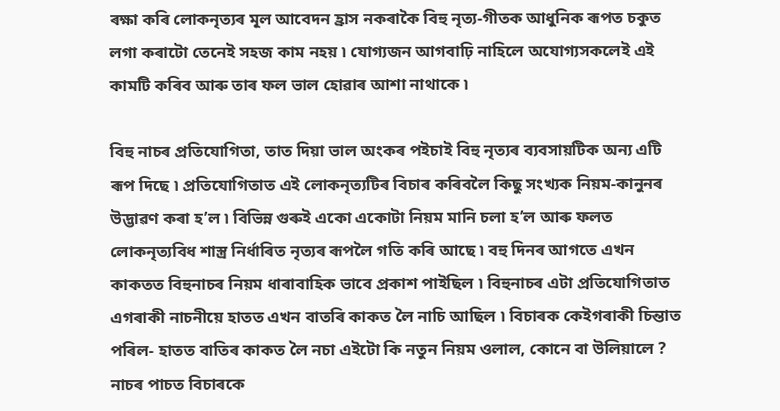ৰক্ষা কৰি লোকনৃত্যৰ মূল আবেদন হ্ৰাস নকৰাকৈ বিহু নৃত্য-গীতক আধুনিক ৰূপত চকুত লগা কৰাটো তেনেই সহজ কাম নহয় ৷ যোগ্যজন আগবাঢ়ি নাহিলে অযোগ্যসকলেই এই কামটি কৰিব আৰু তাৰ ফল ভাল হোৱাৰ আশা নাথাকে ৷

বিহু নাচৰ প্ৰতিযোগিতা, তাত দিয়া ভাল অংকৰ পইচাই বিহু নৃত্যৰ ব্যবসায়টিক অন্য এটি ৰূপ দিছে ৷ প্ৰতিযোগিতাত এই লোকনৃত্যটিৰ বিচাৰ কৰিবলৈ কিছু সংখ্যক নিয়ম-কানুনৰ উদ্ভাৱণ কৰা হ’ল ৷ বিভিন্ন গুৰুই একো একোটা নিয়ম মানি চলা হ’ল আৰু ফলত লোকনৃত্যবিধ শাস্ত্ৰ নিৰ্ধাৰিত নৃত্যৰ ৰূপলৈ গতি কৰি আছে ৷ বহু দিনৰ আগতে এখন কাকতত বিহুনাচৰ নিয়ম ধাৰাবাহিক ভাবে প্ৰকাশ পাইছিল ৷ বিহুনাচৰ এটা প্ৰতিযোগিতাত এগৰাকী নাচনীয়ে হাতত এখন বাতৰি কাকত লৈ নাচি আছিল ৷ বিচাৰক কেইগৰাকী চিন্তাত পৰিল- হাতত বাতিৰ কাকত লৈ নচা এইটো কি নতুন নিয়ম ওলাল, কোনে বা উলিয়ালে ? নাচৰ পাচত বিচাৰকে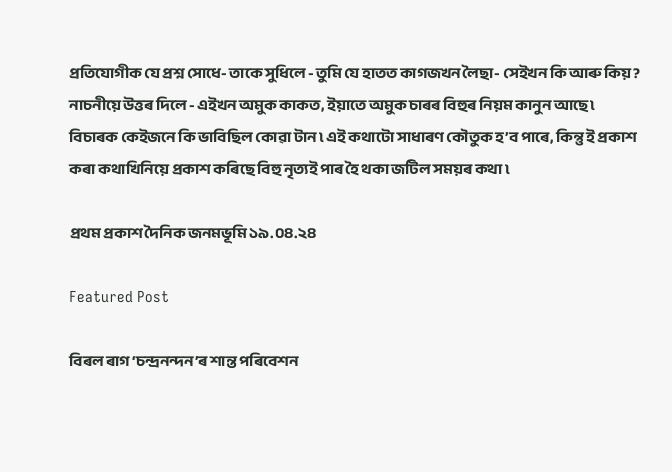প্ৰতিযোগীক যে প্ৰশ্ন সোধে- তাকে সুধিলে - তুমি যে হাতত কাগজখন লৈছা- সেইখন কি আৰু কিয়? নাচনীয়ে উত্তৰ দিলে - এইখন অমুক কাকত, ইয়াতে অমুক চাৰৰ বিহুৰ নিয়ম কানুন আছে ৷ বিচাৰক কেইজনে কি ভাবিছিল কোৱা টান ৷ এই কথাটো সাধাৰণ কৌতুক হ’ব পাৰে, কিন্তু ই প্ৰকাশ কৰা কথাখিনিয়ে প্ৰকাশ কৰিছে বিহু নৃত্যই পাৰ হৈ থকা জটিল সময়ৰ কথা ৷

প্ৰথম প্ৰকাশ দৈনিক জনমভূমি ১৯.০৪.২৪

Featured Post

বিৰল ৰাগ ‘চন্দ্ৰনন্দন’ৰ শান্ত পৰিবেশন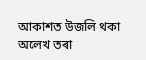আকাশত উজলি থকা অলেখ তৰা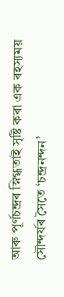আৰু পূৰ্ণচন্দ্ৰৰ স্নিগ্ধতাই সৃষ্টি কৰা এক ৰহস্যময় সৌন্দৰ্যৰ সৈতে ‘চন্দ্ৰনন্দন’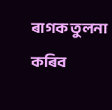ৰাগক তুলনা কৰিব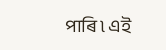পাৰি ৷ এই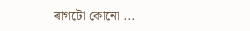ৰাগটো কোনো ...